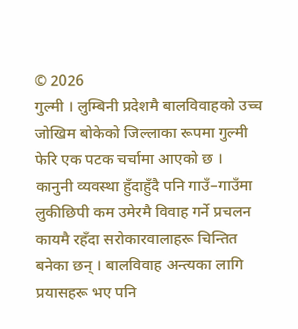© 2026
गुल्मी । लुम्बिनी प्रदेशमै बालविवाहको उच्च जोखिम बोकेको जिल्लाका रूपमा गुल्मी फेरि एक पटक चर्चामा आएको छ ।
कानुनी व्यवस्था हुँदाहुँदै पनि गाउँ–गाउँमा लुकीछिपी कम उमेरमै विवाह गर्ने प्रचलन कायमै रहँदा सरोकारवालाहरू चिन्तित बनेका छन् । बालविवाह अन्त्यका लागि प्रयासहरू भए पनि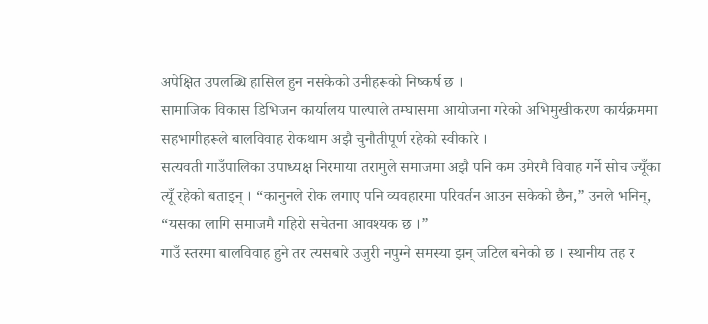अपेक्षित उपलब्धि हासिल हुन नसकेको उनीहरूको निष्कर्ष छ ।
सामाजिक विकास डिभिजन कार्यालय पाल्पाले तम्घासमा आयोजना गरेको अभिमुखीकरण कार्यक्रममा सहभागीहरूले बालविवाह रोकथाम अझै चुनौतीपूर्ण रहेको स्वीकारे ।
सत्यवती गाउँपालिका उपाध्यक्ष निरमाया तरामुले समाजमा अझै पनि कम उमेरमै विवाह गर्ने सोच ज्यूँका त्यूँ रहेको बताइन् । “कानुनले रोक लगाए पनि व्यवहारमा परिवर्तन आउन सकेको छैन,” उनले भनिन्, “यसका लागि समाजमै गहिरो सचेतना आवश्यक छ ।”
गाउँ स्तरमा बालविवाह हुने तर त्यसबारे उजुरी नपुग्ने समस्या झन् जटिल बनेको छ । स्थानीय तह र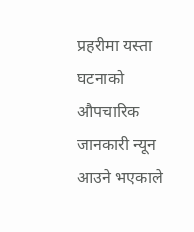प्रहरीमा यस्ता घटनाको औपचारिक जानकारी न्यून आउने भएकाले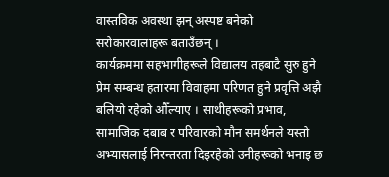वास्तविक अवस्था झन् अस्पष्ट बनेको सरोकारवालाहरू बताउँछन् ।
कार्यक्रममा सहभागीहरूले विद्यालय तहबाटै सुरु हुने प्रेम सम्बन्ध हतारमा विवाहमा परिणत हुने प्रवृत्ति अझै बलियो रहेको औँल्याए । साथीहरूको प्रभाव, सामाजिक दबाब र परिवारको मौन समर्थनले यस्तो अभ्यासलाई निरन्तरता दिइरहेको उनीहरूको भनाइ छ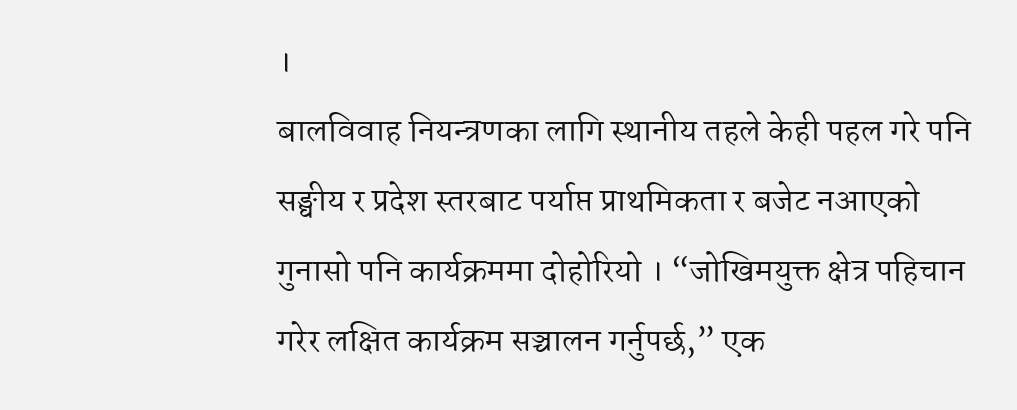।
बालविवाह नियन्त्रणका लागि स्थानीय तहले केही पहल गरे पनि सङ्घीय र प्रदेश स्तरबाट पर्याप्त प्राथमिकता र बजेट नआएको गुनासो पनि कार्यक्रममा दोहोरियो । “जोखिमयुक्त क्षेत्र पहिचान गरेर लक्षित कार्यक्रम सञ्चालन गर्नुपर्छ,” एक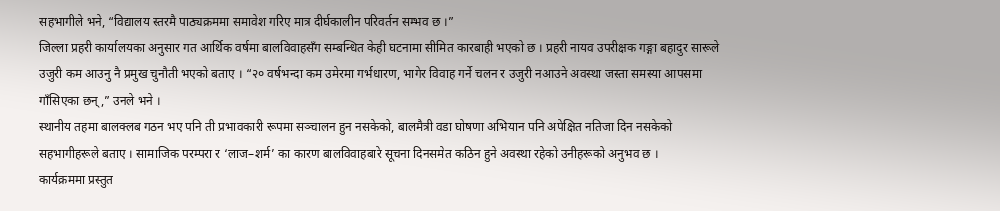सहभागीले भने, “विद्यालय स्तरमै पाठ्यक्रममा समावेश गरिए मात्र दीर्घकालीन परिवर्तन सम्भव छ ।”
जिल्ला प्रहरी कार्यालयका अनुसार गत आर्थिक वर्षमा बालविवाहसँग सम्बन्धित केही घटनामा सीमित कारबाही भएको छ । प्रहरी नायव उपरीक्षक गङ्गा बहादुर सारूले उजुरी कम आउनु नै प्रमुख चुनौती भएको बताए । “२० वर्षभन्दा कम उमेरमा गर्भधारण, भागेर विवाह गर्ने चलन र उजुरी नआउने अवस्था जस्ता समस्या आपसमा गाँसिएका छन्,” उनले भने ।
स्थानीय तहमा बालक्लब गठन भए पनि ती प्रभावकारी रूपमा सञ्चालन हुन नसकेको, बालमैत्री वडा घोषणा अभियान पनि अपेक्षित नतिजा दिन नसकेको सहभागीहरूले बताए । सामाजिक परम्परा र ‘लाज–शर्म’ का कारण बालविवाहबारे सूचना दिनसमेत कठिन हुने अवस्था रहेको उनीहरूको अनुभव छ ।
कार्यक्रममा प्रस्तुत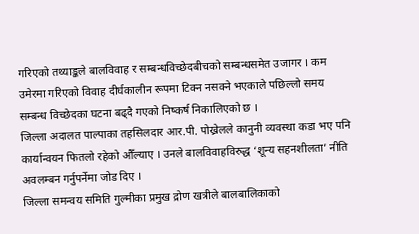गरिएको तथ्याङ्कले बालविवाह र सम्बन्धविच्छेदबीचको सम्बन्धसमेत उजागर । कम उमेरमा गरिएको विवाह दीर्घकालीन रूपमा टिक्न नसक्ने भएकाले पछिल्लो समय सम्बन्ध विच्छेदका घटना बढ्दै गएको निष्कर्ष निकालिएको छ ।
जिल्ला अदालत पाल्पाका तहसिलदार आर.पी. पोख्रेलले कानुनी व्यवस्था कडा भए पनि कार्यान्वयन फितलो रहेको औँल्याए । उनले बालविवाहविरुद्ध ‘शून्य सहनशीलता’ नीति अवलम्बन गर्नुपर्नेमा जोड दिए ।
जिल्ला समन्वय समिति गुल्मीका प्रमुख द्रोण खत्रीले बालबालिकाको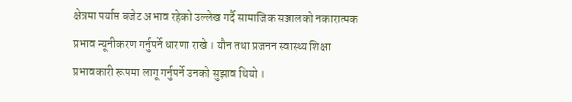क्षेत्रमा पर्याप्त बजेट अभाव रहेको उल्लेख गर्दै सामाजिक सञ्जालको नकारात्मक प्रभाव न्यूनीकरण गर्नुपर्ने धारणा राखे । यौन तथा प्रजनन स्वास्थ्य शिक्षा प्रभावकारी रूपमा लागू गर्नुपर्ने उनको सुझाव थियो ।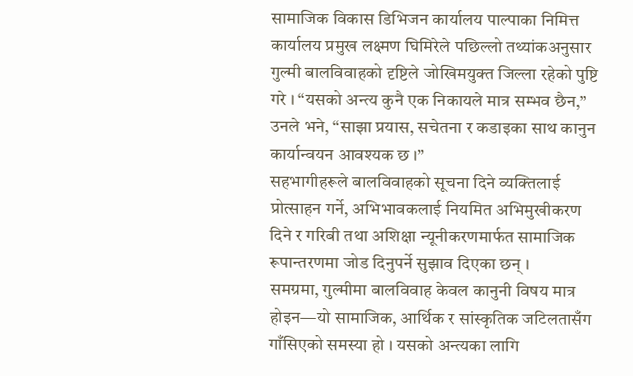सामाजिक विकास डिभिजन कार्यालय पाल्पाका निमित्त कार्यालय प्रमुख लक्ष्मण घिमिरेले पछिल्लो तथ्यांकअनुसार गुल्मी बालविवाहको दृष्टिले जोखिमयुक्त जिल्ला रहेको पुष्टि गरे । “यसको अन्त्य कुनै एक निकायले मात्र सम्भव छैन,” उनले भने, “साझा प्रयास, सचेतना र कडाइका साथ कानुन कार्यान्वयन आवश्यक छ ।”
सहभागीहरूले बालविवाहको सूचना दिने व्यक्तिलाई प्रोत्साहन गर्ने, अभिभावकलाई नियमित अभिमुखीकरण दिने र गरिबी तथा अशिक्षा न्यूनीकरणमार्फत सामाजिक रूपान्तरणमा जोड दिनुपर्ने सुझाव दिएका छन् ।
समग्रमा, गुल्मीमा बालविवाह केवल कानुनी विषय मात्र होइन—यो सामाजिक, आर्थिक र सांस्कृतिक जटिलतासँग गाँसिएको समस्या हो । यसको अन्त्यका लागि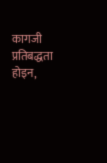कागजी प्रतिबद्धता होइन,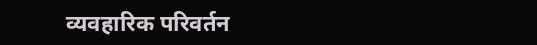व्यवहारिक परिवर्तन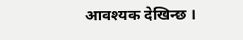आवश्यक देखिन्छ ।